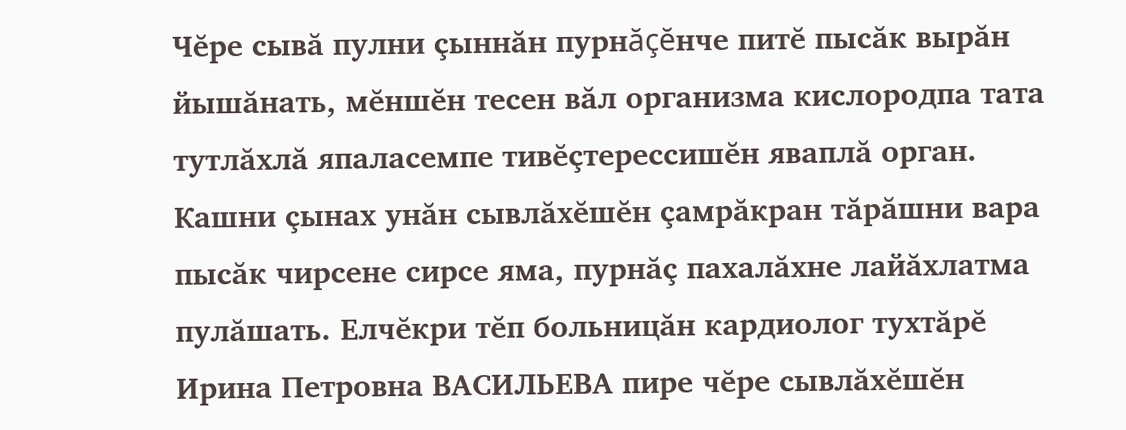Чĕре сывă пулни çыннăн пурнăçĕнче питĕ пысăк вырăн йышăнать, мĕншĕн тесен вăл организма кислородпа тата тутлăхлă япаласемпе тивĕçтерессишĕн яваплă орган. Кашни çынах унăн сывлăхĕшĕн çамрăкран тăрăшни вара пысăк чирсене сирсе яма, пурнăç пахалăхне лайăхлатма пулăшать. Елчĕкри тĕп больницăн кардиолог тухтăрĕ Ирина Петровна ВАСИЛЬЕВА пире чĕре сывлăхĕшĕн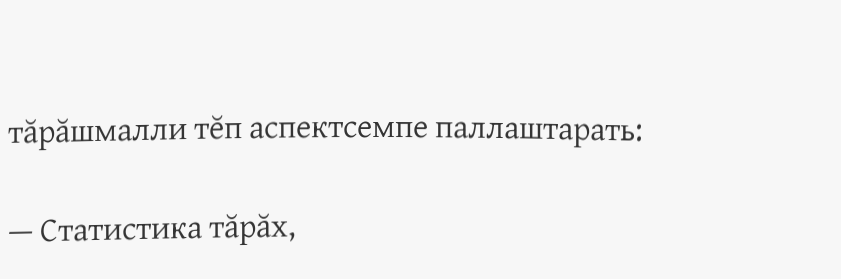тăрăшмалли тĕп аспектсемпе паллаштарать:

— Статистика тăрăх,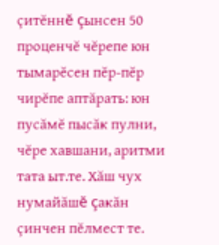çитĕннĕ çынсен 50 проценчĕ чĕрепе юн тымарĕсен пĕр-пĕр чирĕпе аптăрать: юн пусăмĕ пысăк пулни, чĕре хавшани, аритми тата ыт.те. Хăш чух нумайăшĕ çакăн çинчен пĕлмест те.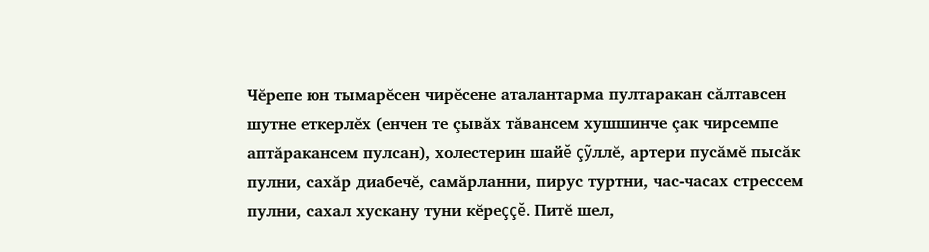Чĕрепе юн тымарĕсен чирĕсене аталантарма пултаракан сăлтавсен шутне еткерлĕх (енчен те çывăх тăвансем хушшинче çак чирсемпе аптăракансем пулсан), холестерин шайĕ çỹллĕ, артери пусăмĕ пысăк пулни, сахăр диабечĕ, самăрланни, пирус туртни, час-часах стрессем пулни, сахал хускану туни кĕреççĕ. Питĕ шел,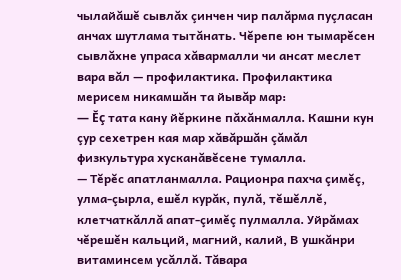чылайăшĕ сывлăх çинчен чир палăрма пуçласан анчах шутлама тытăнать. Чĕрепе юн тымарĕсен сывлăхне упраса хăвармалли чи ансат меслет вара вăл — профилактика. Профилактика мерисем никамшăн та йывăр мар:
— Ĕç тата кану йĕркине пăхăнмалла. Кашни кун çур сехетрен кая мар хăвăршăн çăмăл физкультура хусканăвĕсене тумалла.
— Тĕрĕс апатланмалла. Рационра пахча çимĕç, улма-çырла, ешĕл курăк, пулă, тĕшĕллĕ, клетчаткăллă апат-çимĕç пулмалла. Уйрăмах чĕрешĕн кальций, магний, калий, В ушкăнри витаминсем усăллă. Тăвара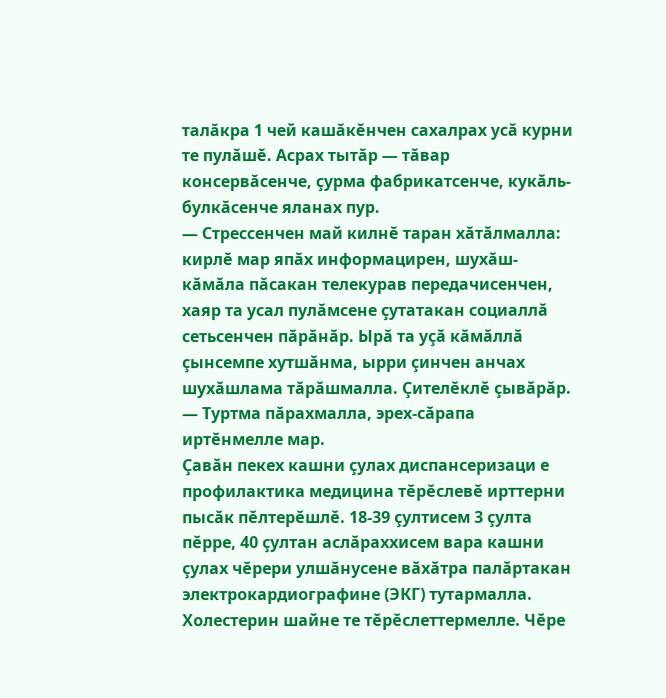талăкра 1 чей кашăкĕнчен сахалрах усă курни те пулăшĕ. Асрах тытăр — тăвар консервăсенче, çурма фабрикатсенче, кукăль-булкăсенче яланах пур.
— Стрессенчен май килнĕ таран хăтăлмалла: кирлĕ мар япăх информацирен, шухăш-кăмăла пăсакан телекурав передачисенчен, хаяр та усал пулăмсене çутатакан социаллă сетьсенчен пăрăнăр. Ырă та уçă кăмăллă çынсемпе хутшăнма, ырри çинчен анчах шухăшлама тăрăшмалла. Çителĕклĕ çывăрăр.
— Туртма пăрахмалла, эрех-сăрапа иртĕнмелле мар.
Çавăн пекех кашни çулах диспансеризаци е профилактика медицина тĕрĕслевĕ ирттерни пысăк пĕлтерĕшлĕ. 18-39 çултисем 3 çулта пĕрре, 40 çултан аслăраххисем вара кашни çулах чĕрери улшăнусене вăхăтра палăртакан электрокардиографине (ЭКГ) тутармалла. Холестерин шайне те тĕрĕслеттермелле. Чĕре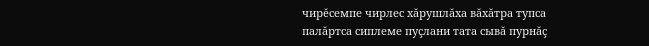чирĕсемпе чирлес хăрушлăха вăхăтра тупса палăртса сиплеме пуçлани тата сывă пурнăç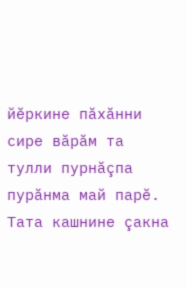йĕркине пăхăнни сире вăрăм та тулли пурнăçпа пурăнма май парĕ.
Тата кашнине çакна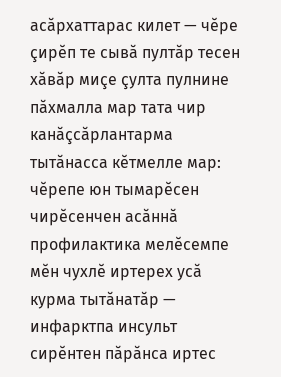асăрхаттарас килет — чĕре çирĕп те сывă пултăр тесен хăвăр миçе çулта пулнине пăхмалла мар тата чир канăçсăрлантарма тытăнасса кĕтмелле мар: чĕрепе юн тымарĕсен чирĕсенчен асăннă профилактика мелĕсемпе мĕн чухлĕ иртерех усă курма тытăнатăр — инфарктпа инсульт сирĕнтен пăрăнса иртес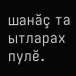шанăç та ытларах пулĕ.